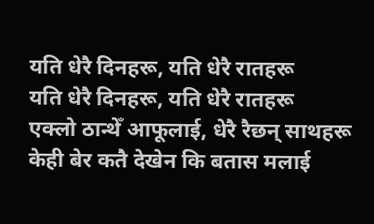यति धेरै दिनहरू, यति धेरै रातहरू
यति धेरै दिनहरू, यति धेरै रातहरू
एक्लो ठान्थेँ आफूलाई, धेरै रैछन् साथहरू
केही बेर कतै देखेन कि बतास मलाई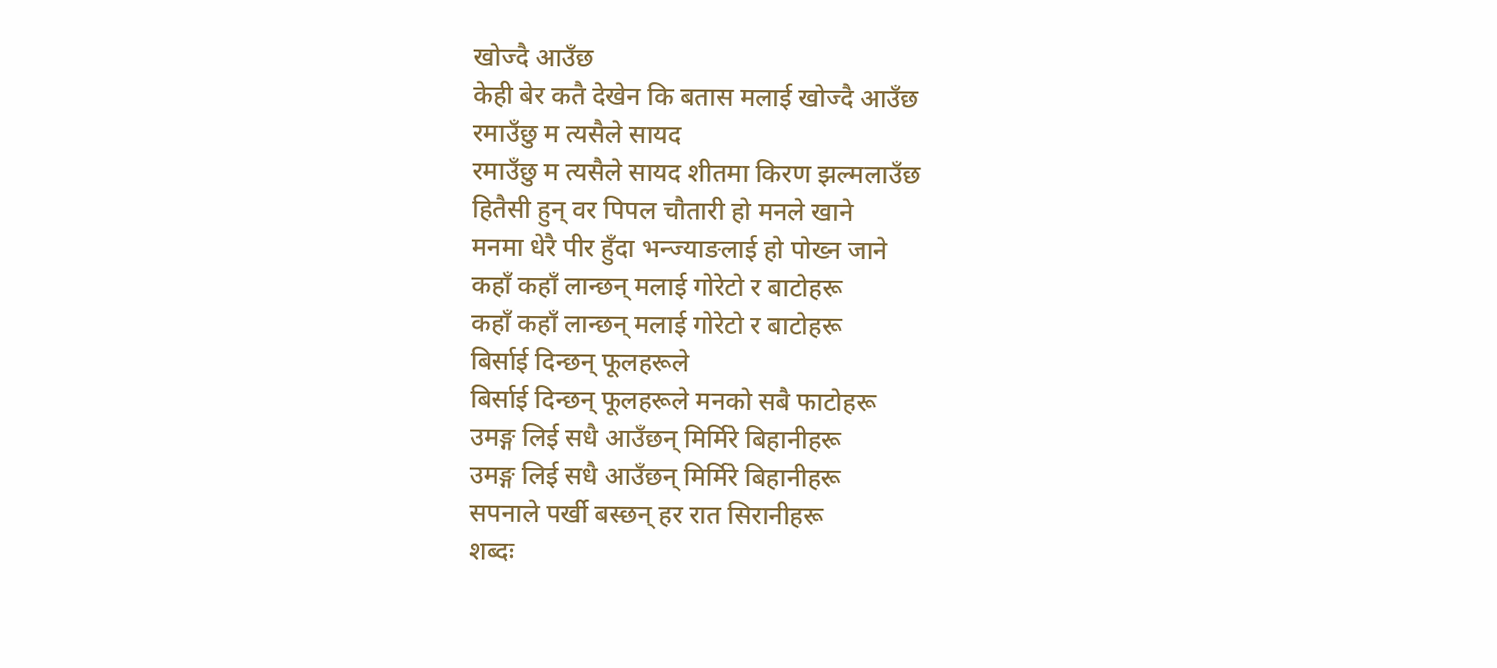खोज्दै आउँछ
केही बेर कतै देखेन कि बतास मलाई खोज्दै आउँछ
रमाउँछु म त्यसैले सायद
रमाउँछु म त्यसैले सायद शीतमा किरण झल्मलाउँछ
हितैसी हुन् वर पिपल चौतारी हो मनले खाने
मनमा धेरै पीर हुँदा भन्ज्याङलाई हो पोख्न जाने
कहाँ कहाँ लान्छन् मलाई गोरेटो र बाटोहरू
कहाँ कहाँ लान्छन् मलाई गोरेटो र बाटोहरू
बिर्साई दिन्छन् फूलहरूले
बिर्साई दिन्छन् फूलहरूले मनको सबै फाटोहरू
उमङ्ग लिई सधै आउँछन् मिर्मिरे बिहानीहरू
उमङ्ग लिई सधै आउँछन् मिर्मिरे बिहानीहरू
सपनाले पर्खी बस्छन् हर रात सिरानीहरू
शब्दः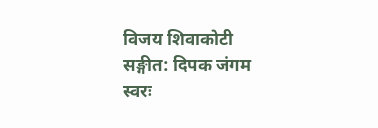विजय शिवाकोटी
सङ्गीत: दिपक जंगम
स्वरः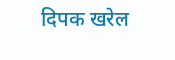दिपक खरेल